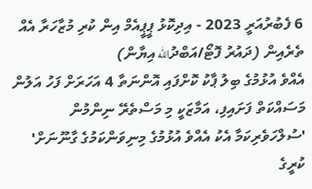6 ފެބުރުއަރީ 2023 - އިދިކޮޅު ޕީޕީއެމް އިން ކުރި މުޒާހަރާ އެއް ތެރެއިން (ދައުރު ފޮޓޯ/އަބްދުالله އިޔާން)
އެއްވެ އުޅުމުގެ ބިލު ޕާކު ކޮށްފައި އޮންނަތާ 4 އަހަރަށް ފަހު އަލުން މަސައްކަތް ފަށައިފި، އަމާޒަކީ މި މަސްތެރޭ ނިންމުން
'ސުލްހަވެރިކަމާ އެކު އެއްވެ އުޅުމުގެ މިނިވަންކަމުގެ ގާނޫނަށް' ކުރީގެ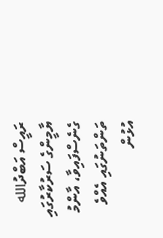ރައީސް އަބްދުالله ޔާމީންގެ ސަރުކާރުގައި ގެނެސްފައިވާ، އާންމު ތަންތަނުގައި އެއްވެ އުޅުން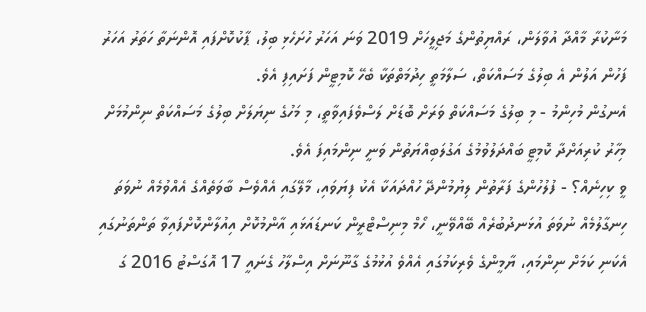މަނާކުރާ މާއްދާ އުވާލަން، ރައްޔިތުންގެ މަޖިލީހަށް 2019 ވަނަ އަހަރު ހުށަހެޅި ބިލު، ޕާކުކޮށްފައި އޮންނަތާ ހަތަރު އަހަރު ފަހުން އަލުން އެ ބިލުގެ މަސައްކަތް، ސަލާމަތީ ހިދުމަތްތަކާ ބެހޭ ކޮމިޓީން ފަށައިފި އެވެ.
އެނގުން މުހިންމު - މި ބިލުގެ މަސައްކަތް ވަރަށް ބޮޑަށް ލަސްވެފައިވާތީ، މި މަހުގެ ނިޔަލަށް ބިލުގެ މަސައްކަތް ނިންމުމަށް މިހާރު ކުރިއަށްދާ ކޮމިޓީ ބައްދަލުވުމުގެ އަގުލަބިއްޔަތުން ވަނީ ނިންމައިފަ އެވެ.
ވީ ކިހިނެއް؟ - ފުލުހުންގެ ފަރާތުން ލިޔުމުންދޭ ހުއްދައަކާ އެކު ފިޔަވައި، މާލޭގައި އެއްވެސް ބާވަތެއްގެ އެއްވުމެއް ނުވަތަ ހިނގާލުމެއް ނުވަތަ އުޅަނދުބުރެއް ބޭއްވޭނީ، ހޯމް މިނިސްޓްރީން ކަނޑައަޅައި އާންމުކޮށް އިއުލާންކޮށްފައިވާ ތަންތަނުގައި އެކަނި ކަމަށް ނިންމައި، ޔާމީންގެ ވެރިކަމުގައި އެއްވެ އުޅުމުގެ ގާނޫނަށް އިސްލާހު ގެނައީ 17 އޮގަސްޓު 2016 ގަ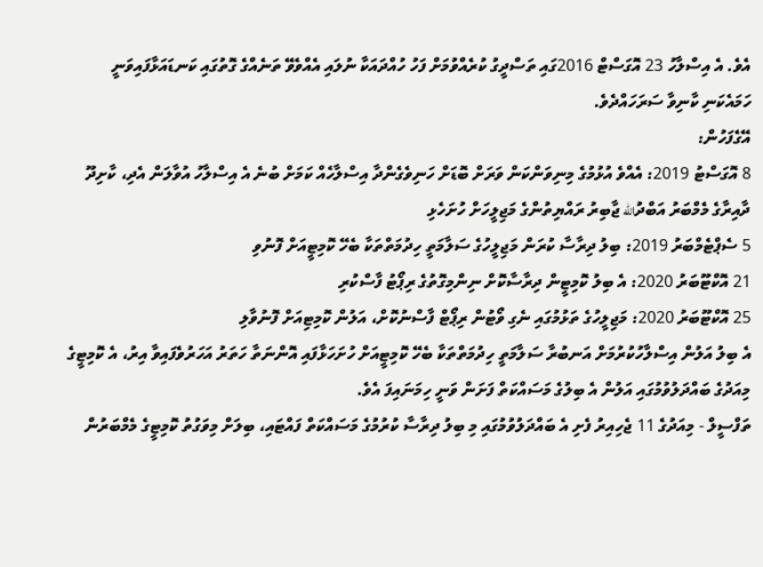އެވެ. އެ އިސްލާހު 23 އޮގަސްޓް 2016ގައި ތަސްދީގު ކުރެއްވުމަށް ފަހު ހުއްދައަކާ ނުލައި އެއްވެވޭ ތަނެއްގެ ގޮތުގައި ކަނޑައަޅާފައިވަނީ ހަމައެކަނި ކާނިވާ ސަރަހައްދެވެ.
އޭގެފަހުން:
8 އޮގަސްޓު 2019: އެއްވެ އުޅުމުގެ މިނިވަންކަން ވަރަށް ބޮޑަށް ހަނިވެގެންދާ އިސްލާހެއް ކަމަށް ބުނެ އެ އިސްލާހު އުވާލަން އެދި، ކާށިދޫ ދާއިރާގެ މެމްބަރު އަބްދުالله ޖާބިރު ރައްޔިތުންގެ މަޖިލީހަށް ހުށަހެޅި
5 ސެޕްޓެމްބަރު 2019: ބިލު ދިރާސާ ކުރަން މަޖިލީހުގެ ސަލާމަތީ ހިދުމަތްތަކާ ބެހޭ ކޮމިޓީއަށް ފޮނުވި
21 އޮކްޓޫބަރު 2020: އެ ބިލު ކޮމިޓީން ދިރާސާކޮށް ނިންމިގޮތުގެ ރިޕޯޓު ފާސްކުރި
25 އޮކްޓޫބަރު 2020: މަޖިލީހުގެ ތަޅުމުގައި ނެގި ވޯޓުން ރިޕޯޓް ފާސްނުކޮށް، އަލުން ކޮމިޓިއަށް ފޮނުވާލި
އެ ބިލު އަލުން އިސްލާހުކުރުމަށް އަނބުރާ ސަލާމަތީ ހިދުމަތްތަކާ ބެހޭ ކޮމިޓީއަށް ހުށަހަޅާފައި އޮންނަތާ ހަތަރު އަހަރުވެފައިވާ އިރު، އެ ކޮމިޓީގެ މިއަދުގެ ބައްދަލުވުމުގައި އަލުން އެ ބިލުގެ މަސައްކަތް ފަށަން ވަނީ ހިމަނައިފަ އެވެ.
ތަފްސީލް - މިއަދުގެ 11 ޖެހިއިރު ފެށި އެ ބައްދަލުވުމުގައި މި ބިލު ދިރާސާ ކުރުމުގެ މަސައްކަތް ފައްޓައި، ބިލަށް މިވަގުތު ކޮމިޓީގެ މެމްބަރުން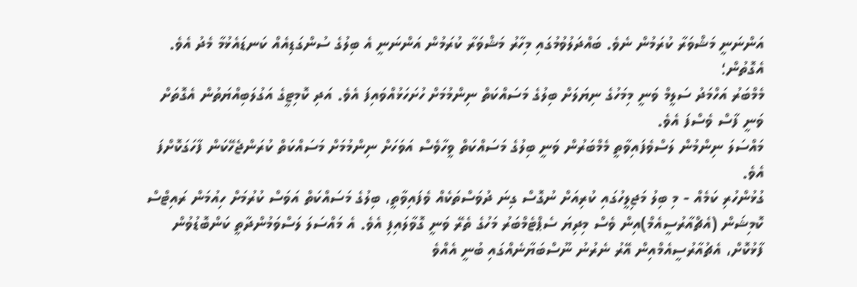އަންނަނީ މަޝްވަރާ ކުރަމުން ނެވެ. ބައްދަލުވުމުގައި މިހާރު މަޝްވަރާ ކުރަމުން އަންނަނީ އެ ބިލުގެ ސުންގަޑިއެއް ކަނޑައެޅުމާ މެދު އެވެ. އެގޮތުން؛
މެމްބަރު އަހްމަދު ސަލީމް ވަނީ މިމަހުގެ ނިޔަލަށް ބިލުގެ މަސައްކަތް ނިންމުމަށް ހުށަހަޅުއްވައިފަ އެވެ. އަދި ކޮމިޓީގެ އަގުލަބިއްޔަތުން އެގޮތަށް ވަނީ ފާސް ވެސްފަ އެވެ.
މައްސަލަ ނިންމުން ލަސްވެފައިވާތީ މެމްބަރުން ވަނީ ބިލުގެ މަސައްކަތް ވީހާވެސް އަވަހަށް ނިންމުމަށް މަސައްކަތް ކުރަންޖެހޭކަން ފާހަގަކޮށްފަ އެވެ.
ގުޅުންހުރި ކަމެއް - މި ބިލު މަޖިލީހުގައި ކުރިއަށް ނުގޮސް ގިނަ ދުވަސްތަކެއް ވެފައިވާތީ، ބިލުގެ މަސައްކަތް އަވަސް ކުރުމަށް ހިއުމަން ރައިޓްސް ކޮމިޝަން (އެޗްއާރުސީއެމް)އިން ވެސް މިދިޔަ ސެޕްޓެމްބަރު މަހުގެ ތެރޭ ވަނީ ގޮވާލައިފި އެވެ. އެ މައްސަލަ ލަސްވަމުންދާތީ ކަންބޮޑުވުން ފާޅުކޮށް، އެޗުއާރުސީއެމްއިން އޭރު ނެރުނު ނޫސްބަޔާނެއްގައި ބުނީ އެއްވެ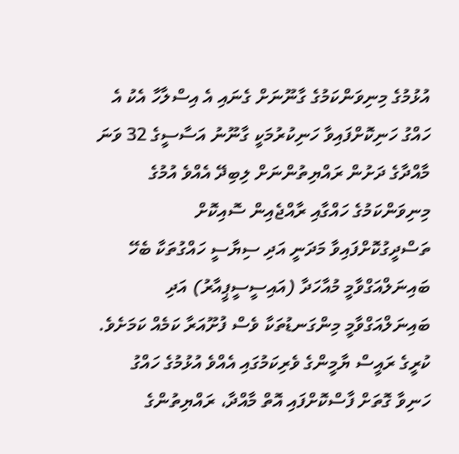އުޅުމުގެ މިނިވަންކަމުގެ ގާނޫނަށް ގެނައި އެ އިސްލާހާ އެކު އެ ހައްގު ހަނިކޮށްފައިވާ ހަނިކުރުމަކީ ގާނޫނު އަސާސީގެ 32 ވަނަ މާއްދާގެ ދަށުން ރައްޔިތުންނަށް ލިބިދޭ އެއްވެ އުމުގެ މިނިވަންކަމުގެ ހައްގާއި ރާއްޖެއިން ސޮއިކޮށް ތަސްދީގުކޮށްފައިވާ މަދަނީ އަދި ސިޔާސީ ހައްގުތަކާ ބެހޭ ބައިނަލްއަގްވާމީ މުއާހަދާ (އައިސީސީޕީއާރު) އަދި ބައިނަލްއަގްވާމީ މިންގަނޑުތަކާ ވެސް ފުށޫއަރާ ކަމެއް ކަމަށެވެ.
ކުރީގެ ރައީސް ޔާމީންގެ ވެރިކަމުގައި އެއްވެ އުޅުމުގެ ހައްގު ހަނިވާ ގޮތަށް ފާސްކޮށްފައި އޮތް މާއްދާ، ރައްޔިތުންގެ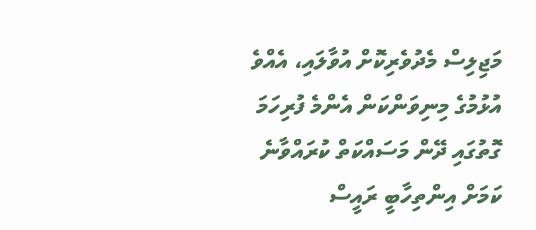މަޖިލިސް މެދުވެރިކޮށް އުވާލައި، އެއްވެ އުޅުމުގެ މިނިވަންކަން އެންމެ ފުރިހަމަ ގޮތުގައި ދޭން މަސައްކަތް ކުރައްވާނެ ކަމަށް އިންތިހާބީ ރައީސް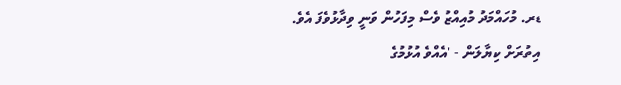ޑރ. މުހައްމަދު މުއިއްޒު ވެސް މިފަހުން ވަނީ ވިދާޅުވެފަ އެވެ.
އިތުރަށް ކިޔާލަން - 'އެއްވެ އުޅުމުގެ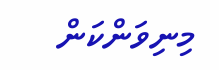މިނިވަންކަން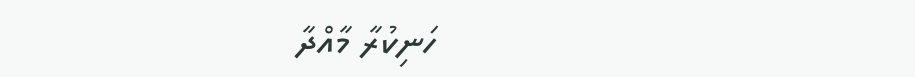ހަނިކުރާ މާއްދާ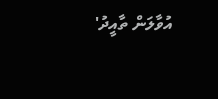އުވާލަން ތާއީދު'